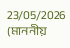23/05/2026
(মাননীয়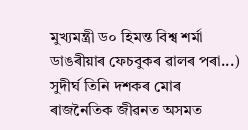মুখ্যমন্ত্ৰী ড০ হিমন্ত বিশ্ব শৰ্মা ডাঙৰীয়াৰ ফেচবুকৰ ৱালৰ পৰা...)
সুদীৰ্ঘ তিনি দশকৰ মোৰ ৰাজনৈতিক জীৱনত অসমত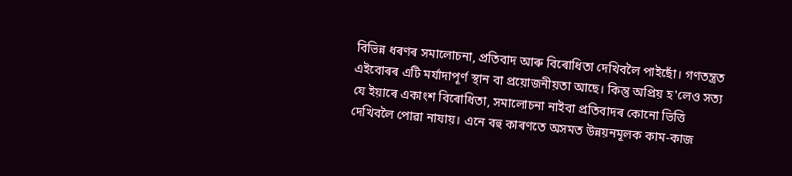বিভিন্ন ধৰণৰ সমালোচনা, প্ৰতিবাদ আৰু বিৰোধিতা দেখিবলৈ পাইছোঁ। গণতন্ত্ৰত এইবোৰৰ এটি মৰ্যাদাপূৰ্ণ স্থান বা প্ৰয়োজনীয়তা আছে। কিন্তু অপ্ৰিয় হ'লেও সত্য যে ইয়াৰে একাংশ বিৰোধিতা, সমালোচনা নাইবা প্ৰতিবাদৰ কোনো ভিত্তি দেখিবলৈ পোৱা নাযায়। এনে বহু কাৰণতে অসমত উন্নয়নমূলক কাম-কাজ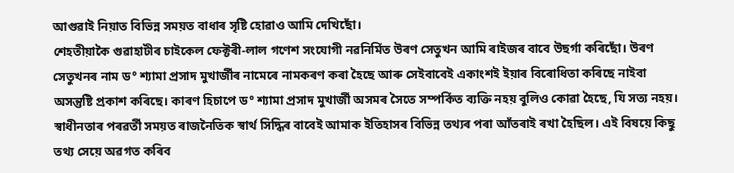আগুৱাই নিয়াত বিভিন্ন সময়ত বাধাৰ সৃষ্টি হোৱাও আমি দেখিছোঁ।
শেহতীয়াকৈ গুৱাহাটীৰ চাইকেল ফেক্টৰী-লাল গণেশ সংযোগী নৱনিৰ্মিত উৰণ সেতুখন আমি ৰাইজৰ বাবে উছৰ্গা কৰিছোঁ। উৰণ সেতুখনৰ নাম ড° শ্যামা প্ৰসাদ মুখাৰ্জীৰ নামেৰে নামকৰণ কৰা হৈছে আৰু সেইবাবেই একাংশই ইয়াৰ বিৰোধিতা কৰিছে নাইবা অসন্তুষ্টি প্ৰকাশ কৰিছে। কাৰণ হিচাপে ড° শ্যামা প্রসাদ মুখাৰ্জী অসমৰ সৈতে সম্পৰ্কিত ব্যক্তি নহয় বুলিও কোৱা হৈছে, যি সত্য নহয়।
স্বাধীনতাৰ পৰৱৰ্তী সময়ত ৰাজনৈতিক স্বাৰ্থ সিদ্ধিৰ বাবেই আমাক ইতিহাসৰ বিভিন্ন তথ্যৰ পৰা আঁতৰাই ৰখা হৈছিল। এই বিষয়ে কিছু তথ্য সেয়ে অৱগত কৰিব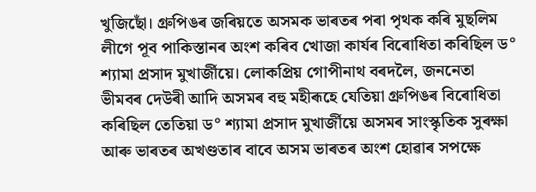খুজিছোঁ। গ্ৰুপিঙৰ জৰিয়তে অসমক ভাৰতৰ পৰা পৃথক কৰি মুছলিম লীগে পূব পাকিস্তানৰ অংশ কৰিব খোজা কাৰ্যৰ বিৰোধিতা কৰিছিল ড° শ্যামা প্ৰসাদ মুখাৰ্জীয়ে। লোকপ্ৰিয় গোপীনাথ বৰদলৈ, জননেতা ভীমবৰ দেউৰী আদি অসমৰ বহু মহীৰূহে যেতিয়া গ্ৰুপিঙৰ বিৰোধিতা কৰিছিল তেতিয়া ড° শ্যামা প্ৰসাদ মুখাৰ্জীয়ে অসমৰ সাংস্কৃতিক সুৰক্ষা আৰু ভাৰতৰ অখণ্ডতাৰ বাবে অসম ভাৰতৰ অংশ হোৱাৰ সপক্ষে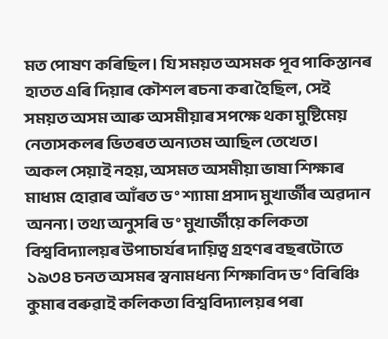মত পোষণ কৰিছিল। যি সময়ত অসমক পূব পাকিস্তানৰ হাতত এৰি দিয়াৰ কৌশল ৰচনা কৰা হৈছিল, সেই সময়ত অসম আৰু অসমীয়াৰ সপক্ষে থকা মুষ্টিমেয় নেতাসকলৰ ভিতৰত অন্যতম আছিল তেখেত।
অকল সেয়াই নহয়, অসমত অসমীয়া ভাষা শিক্ষাৰ মাধ্যম হোৱাৰ আঁৰত ড° শ্যামা প্ৰসাদ মুখাৰ্জীৰ অৱদান অনন্য। তথ্য অনুসৰি ড° মুখাৰ্জীয়ে কলিকতা বিশ্ববিদ্যালয়ৰ উপাচাৰ্যৰ দায়িত্ব গ্ৰহণৰ বছৰটোতে ১৯৩৪ চনত অসমৰ স্বনামধন্য শিক্ষাবিদ ড° বিৰিঞ্চি কুমাৰ বৰুৱাই কলিকতা বিশ্ববিদ্যালয়ৰ পৰা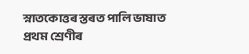স্নাতকোত্তৰ স্তৰত পালি ভাষাত প্ৰথম শ্ৰেণীৰ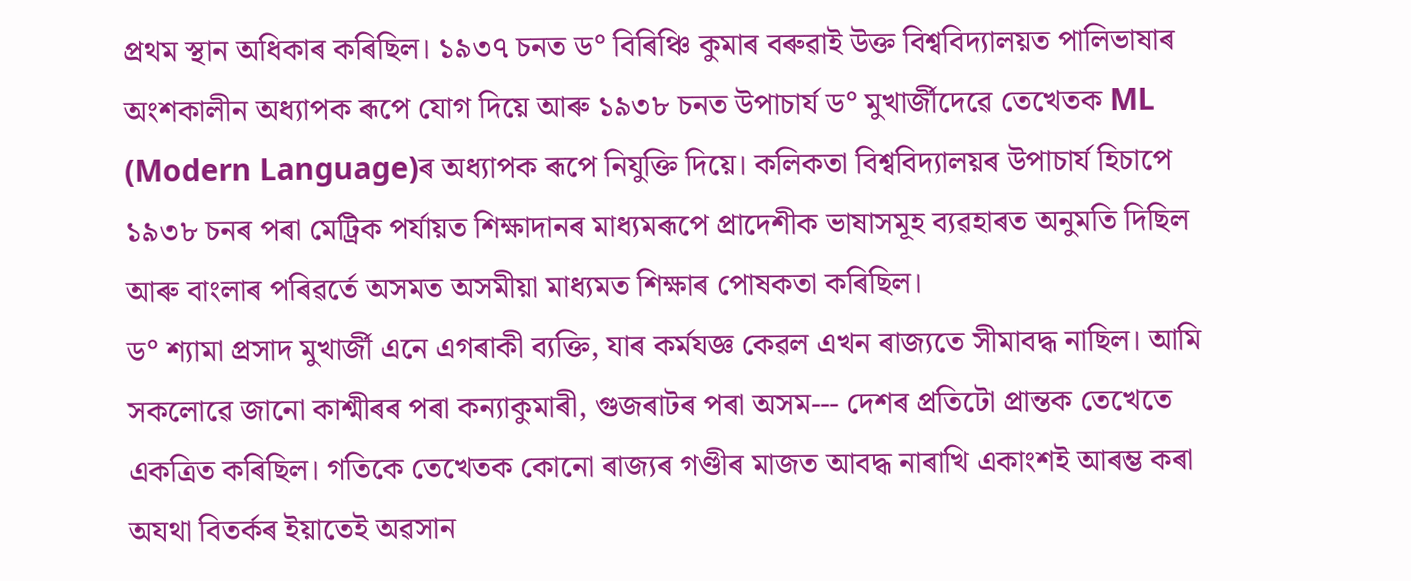প্ৰথম স্থান অধিকাৰ কৰিছিল। ১৯৩৭ চনত ড° বিৰিঞ্চি কুমাৰ বৰুৱাই উক্ত বিশ্ববিদ্যালয়ত পালিভাষাৰ অংশকালীন অধ্যাপক ৰূপে যোগ দিয়ে আৰু ১৯৩৮ চনত উপাচাৰ্য ড° মুখাৰ্জীদেৱে তেখেতক ML (Modern Language)ৰ অধ্যাপক ৰূপে নিযুক্তি দিয়ে। কলিকতা বিশ্ববিদ্যালয়ৰ উপাচাৰ্য হিচাপে ১৯৩৮ চনৰ পৰা মেট্ৰিক পৰ্যায়ত শিক্ষাদানৰ মাধ্যমৰূপে প্ৰাদেশীক ভাষাসমূহ ব্যৱহাৰত অনুমতি দিছিল আৰু বাংলাৰ পৰিৱৰ্তে অসমত অসমীয়া মাধ্যমত শিক্ষাৰ পোষকতা কৰিছিল।
ড° শ্যামা প্ৰসাদ মুখাৰ্জী এনে এগৰাকী ব্যক্তি, যাৰ কৰ্মযজ্ঞ কেৱল এখন ৰাজ্যতে সীমাবদ্ধ নাছিল। আমি সকলোৱে জানো কাশ্মীৰৰ পৰা কন্যাকুমাৰী, গুজৰাটৰ পৰা অসম--- দেশৰ প্ৰতিটো প্ৰান্তক তেখেতে একত্ৰিত কৰিছিল। গতিকে তেখেতক কোনো ৰাজ্যৰ গণ্ডীৰ মাজত আবদ্ধ নাৰাখি একাংশই আৰম্ভ কৰা অযথা বিতৰ্কৰ ইয়াতেই অৱসান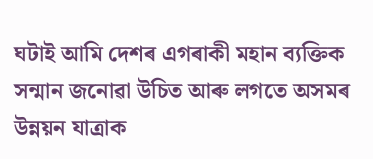ঘটাই আমি দেশৰ এগৰাকী মহান ব্যক্তিক সন্মান জনোৱা উচিত আৰু লগতে অসমৰ উন্নয়ন যাত্ৰাক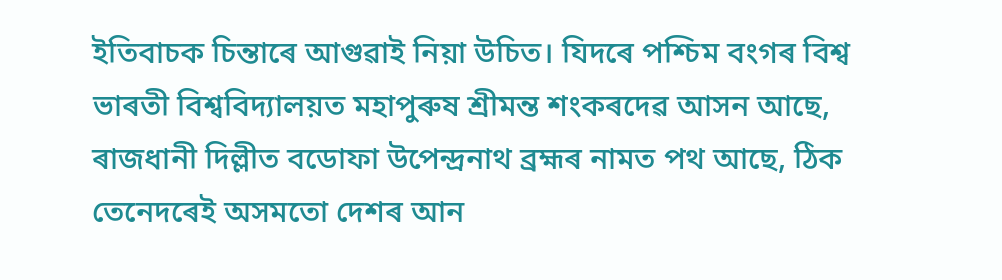ইতিবাচক চিন্তাৰে আগুৱাই নিয়া উচিত। যিদৰে পশ্চিম বংগৰ বিশ্ব ভাৰতী বিশ্ববিদ্যালয়ত মহাপুৰুষ শ্ৰীমন্ত শংকৰদেৱ আসন আছে, ৰাজধানী দিল্লীত বডোফা উপেন্দ্ৰনাথ ব্ৰহ্মৰ নামত পথ আছে, ঠিক তেনেদৰেই অসমতো দেশৰ আন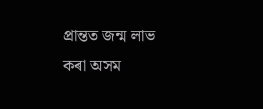প্ৰান্তত জন্ম লাভ কৰা অসম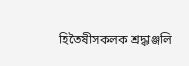হিতৈষীসকলক শ্ৰদ্ধাঞ্জলি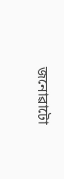জনোৱাটো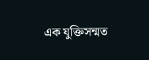এক যুক্তিসন্মত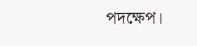পদক্ষেপ।